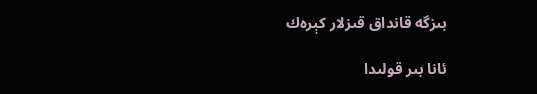بىزگە قانداق قىزلار كېرەك

ئانا بىر قولىدا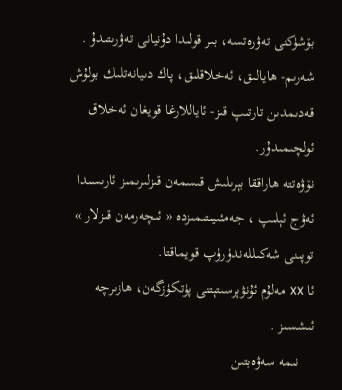بۆشۈكنى تەۋرەتسە، بىر قولىدا دۇنيانى تەۋرىتىدۇ . شەرىم- ھايالىق، ئەخلاقلىق، پاك دىيانەتلىك بولۇش قەدىمدىن تارتىپ قىز- ئاياللارغا قويغان ئەخلاق ئولچىمىدۇر.
نۆۋەتتە ھاراققا بېرىلىش قىسمەن قىزلىرىمىز ئارىسىدا ئەۋج ئېلىپ ، جەمئىيىتىمىزدە « ئىچەرمەن قىزلار » توپىنى شەكىللەندۈرۈپ قويماقتا.
ئا xx مەلۇم ئۇنۋېرسىتېتنى پۈتكۈزگەن، ھازىرچە ئىشسىز .
    نىمە سەۋەبتىن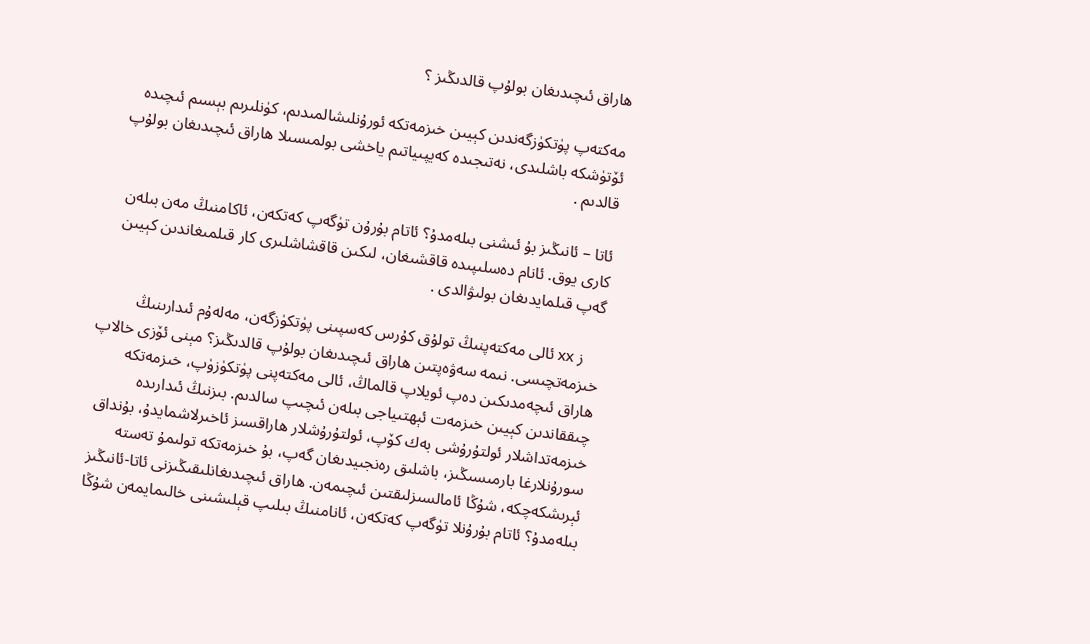ھاراق ئىچىدىغان بولۇپ قالدىڭىز ؟

مەكتەپ پۈتكۈزگەندىن كېيىن خىزمەتكە ئورۇنلىشالمىدىم، كۈنلىرىم بېسىم ئىچىدە ئۆتۈشكە باشلىدى، نەتىجىدە كەيپىياتىم ياخشى بولمىسىلا ھاراق ئىچىدىغان بولۇپ قالدىم .

ئاتا – ئانىڭىز بۇ ئىشنى بىلەمدۇ؟ ئاتام بۇرۇن تۈگەپ كەتكەن، ئاكامنىڭ مەن بىلەن كارى يوق. ئانام دەسلىپىدە قاقشىغان، لىكىن قاقشاشلىرى كار قىلمىغاندىن كېيىن گەپ قىلمايدىغان بولىۋالدى .

    ز xx ئالى مەكتەپنىڭ تولۇق كۇرس كەسپىنى پۈتكۈزگەن، مەلەۇم ئىدارىنىڭ خىزمەتچىسى. نىمە سەۋەپتىن ھاراق ئىچىدىغان بولۇپ قالدىڭىز؟ مېنى ئۆزى خالاپ ھاراق ئىچەمدىكىن دەپ ئويلاپ قالماڭ، ئالى مەكتەپنى پۈتكۈزۈپ، خىزمەتكە چىققاندىن كېيىن خىزمەت ئېھتىياجى بىلەن ئىچىپ سالدىم. بىزنىڭ ئىدارىدە خىزمەتداشلار ئولتۇرۇشى بەك كۆپ، ئولتۇرۇشلار ھاراقسىز ئاخىرلاشمايدۇ، بۇنداق سورۇنلارغا بارمىسىڭىز، باشلىق رەنجىيدىغان گەپ، بۇ خىزمەتكە تولىمۇ تەستە ئېرىشكەچكە، شۇڭا ئامالسىزلىقتىن ئىچىمەن. ھاراق ئىچىدىغانلىقىڭىزنى ئاتا-ئانىڭىز بىلەمدۇ؟ ئاتام بۇرۇنلا تۈگەپ كەتكەن، ئانامنىڭ بىلىپ قېلىشىنى خالىمايمەن شۇڭا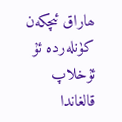ھاراق ئىچكەن كۈنلەردە ئۇ ئۇخلاپ قالغاندا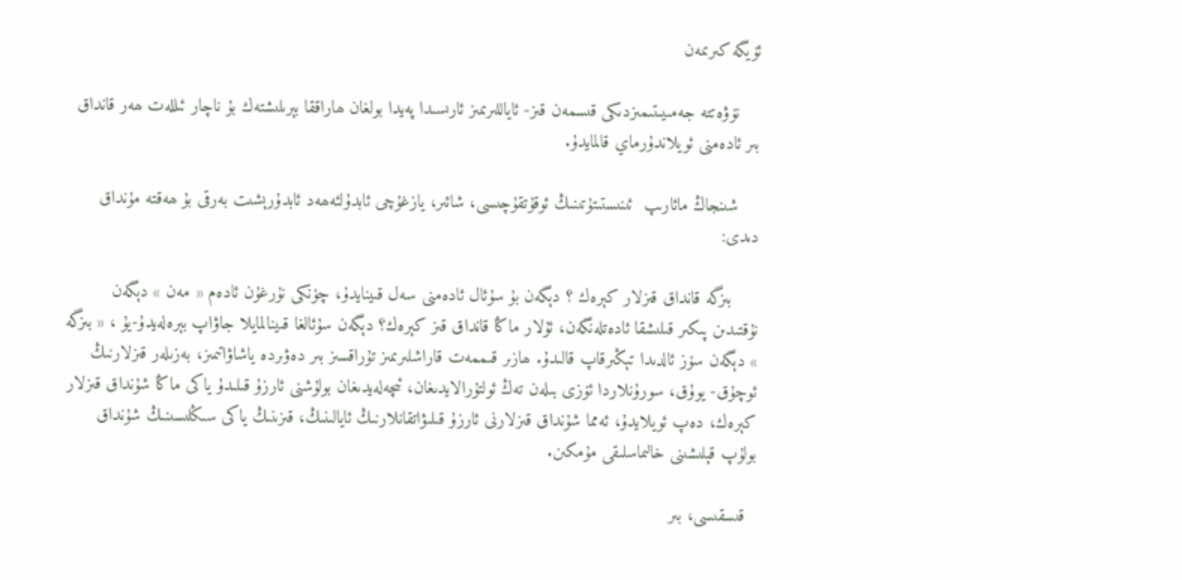ئۆيگە كىرىمەن

    نۆۋەتتە جەمىيىتىمىزدىكى قىسمەن قىز- ئاياللىرىمىز ئارىسىدا پەيدا بولغان ھاراققا بېرىلىشتەك بۇ ناچار ئىللەت ھەر قانداق بىر ئادەمنى ئويلاندۇرماي قالمايدۇ.

    شىنجاڭ مائارىپ  ئىنىستىتۇتىنىڭ ئوقۇتقۇچىسى، شائىر، يازغۇچى ئابدۇلئەھەد ئابدۇرېشىت بەرقى بۇ ھەقتە مۇنداق دىدى:

     بىزگە قانداق قىزلار كېرەك ؟ دېگەن بۇ سۇئال ئادەمنى سەل قىينايدۇ، چۈنكى نۇرغۇن ئادەم « مەن » دېگەن نۇقتىدىن پىكىر قىلىشقا ئادەتلەنگەن، ئۇلار ماڭا قانداق قىز كېرەك؟ دېگەن سۇئالغا قىينالمايلا جاۋاپ بېرەلەيدۇ-يۇ ، « بىزگە » دېگەن سۆز ئالدىدا تېڭىرقاپ قالىدۇ. ھازىر قىممەت قاراشلىرىمىز تۇراقسىز بىر دەۋىردە ياشاۋاتىمىز، بەزىلەر قىزلارنىڭ ئوچۇق- يوۇق، سورۇنلاردا ئۆزى بىلەن تەڭ ئولتۇرالايدىغان، ئىچەلەيدىغان بولۇشنى ئارزۇ قىلىدۇ ياكى ماڭا شۇنداق قىزلار كېرەك، دەپ ئويلايدۇ، ئەمما شۇنداق قىزلارنى ئارزۇ قىلىۋاتقانلارنىڭ ئايالىنىڭ، قىزىنىڭ ياكى سىڭلىسىنىڭ شۇنداق بولۇپ قېلىشىنى خالىماسلىقى مۇمكىن.

  قىسقىسى، بىر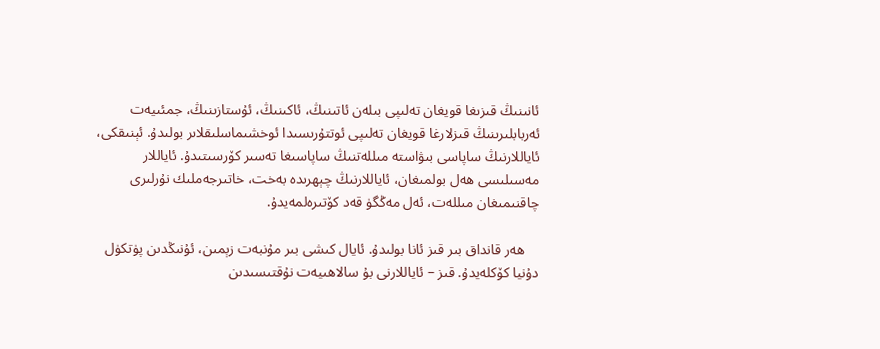ئانىنىڭ قىزىغا قويغان تەلىپى بىلەن ئاتىنىڭ، ئاكىنىڭ، ئۇستازىنىڭ، جمئىيەت ئەربابلىرىنىڭ قىزلارغا قويغان تەلىپى ئوتتۇرىسىدا ئوخشىماسلىقلاىر بولىدۇ. ئېنىقكى، ئاياللارنىڭ ساپاسى بىۋاستە مىللەتنىڭ ساپاسىغا تەسىر كۆرسىتىدۇ. ئاياللار مەسىلىسى ھەل بولمىغان، ئاياللارنىڭ چېھرىدە بەخت، خاتىرجەملىك نۇرلىرى چاقنىمىغان مىللەت، ئەل مەڭگۈ قەد كۆتىرەلمەيدۇ.

    ھەر قانداق بىر قىز ئانا بولىدۇ. ئايال كىشى بىر مۇنبەت زېمىن، ئۇنىڭدىن پۈتكۈل دۇنيا كۆكلەيدۇ. قىز – ئاياللارنى بۇ سالاھىيەت نۇقتىسىدىن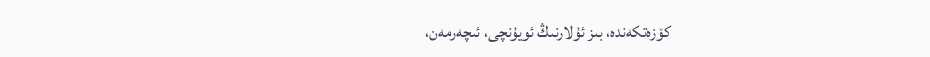كۆزەتكەندە، بىز ئۇلارنىڭ ئويۇنچى، ئىچەرمەن،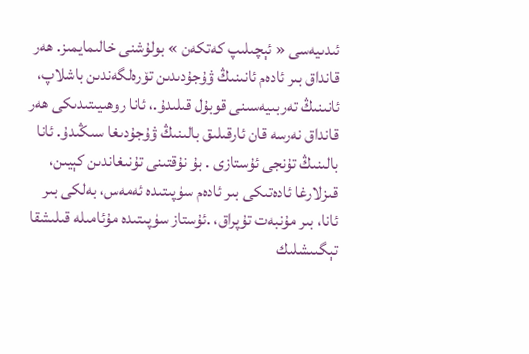ئىدىيەسى « ئېچىلىپ كەتكەن » بولۇشنى خالىمايمىز. ھەر قانداق بىر ئادەم ئانىنىڭ ۋۇجۇدىدىن تۆرەلگەندىن باشلاپ، ئانىنىڭ تەربىيەسىنى قوبۇل قىلىدۇ.، ئانا روھىيىتىدىكى ھەر قانداق نەرسە قان ئارقىلىق بالىنىڭ ۋۇجۇدىغا سىڭىدۇ. ئانا بالىنىڭ تۇنجى ئۇستازى . بۇ نۇقتىنى تۇنىغاندىن كېيىن، قىزلارغا ئادەتىكى بىر ئادەم سۈپىتىدە ئەمەس، بەلكى بىر ئانا، بىر مۇنبەت تۇپراق، .ئۇستاز سۈپىتىدە مۇئامىلە قىلىشقا تېگىىشلىك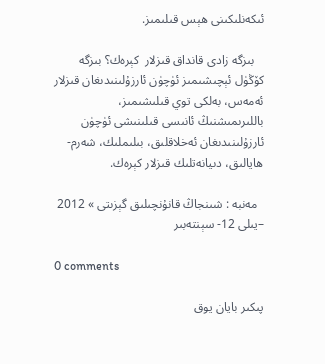ئىكەنلىكىنى ھېس قىلىمىز.

   بىزگە زادى قانداق قىزلار  كېرەك؟ بىزگە كۆڭۈل ئېچىشىمىز ئۈچۈن ئارزۇلىنىدىغان قىزلار ئەمەس، بەلكى توي قىلىشىمىز، باللىرىمىشنىڭ ئانىسى قىلىنىشى ئۈچۈن ئارزۇلىنىدىغان ئەخلاقلىق، بىلىملىك، شەرم- ھايالىق، دىيانەتلىك قىزلار كېرەك.

  مەنبە : شىنجاڭ قانۇنچىلىق گېزىتى » 2012 –يىلى 12- سېنتەبىر

0 comments

پىكىر بايان يوق